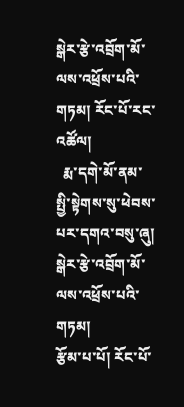སྒེར་རྩེ་འབྲོག་མོ་ལས་འཕྲོས་པའི་གཏམ། རོང་པོ་རང་འཚོལ།
  རྨ་དགེ་མོ་ནམ་སྤྱི་སྟེགས་སུ་ཕེབས་པར་དགའ་བསུ་ཞུ།
སྒེར་རྩེ་འབྲོག་མོ་ལས་འཕྲོས་པའི་གཏམ།
རྩོམ་པ་པོ། རོང་པོ་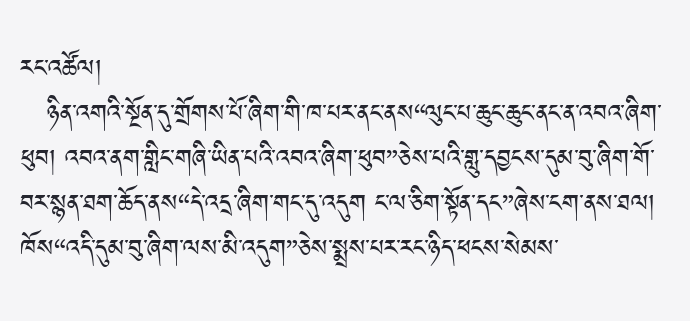རང་འཚོལ།
   ཉིན་འགའི་སྔོན་དུ་གྲོགས་པོ་ཞིག་གི་ཁ་པར་ནང་ནས“ལུང་པ་ཆུང་ཆུང་ནང་ན་འབའ་ཞིག་ཕུབ། འབའ་ནག་གླིང་གཞི་ཡིན་པའི་འབའ་ཞིག་ཕུབ”ཅེས་པའི་གླུ་དབྱངས་དུམ་བུ་ཞིག་གོ་བར་སྙན་ཐག་ཆོད་ནས“དེ་འདྲ་ཞིག་གང་དུ་འདུག ང་ལ་ཅིག་སྟོན་དང”ཞེས་ངག་ནས་ཐལ། ཁོས“འདི་དུམ་བུ་ཞིག་ལས་མི་འདུག”ཅེས་སྨྲས་པར་རང་ཉིད་ཕངས་སེམས་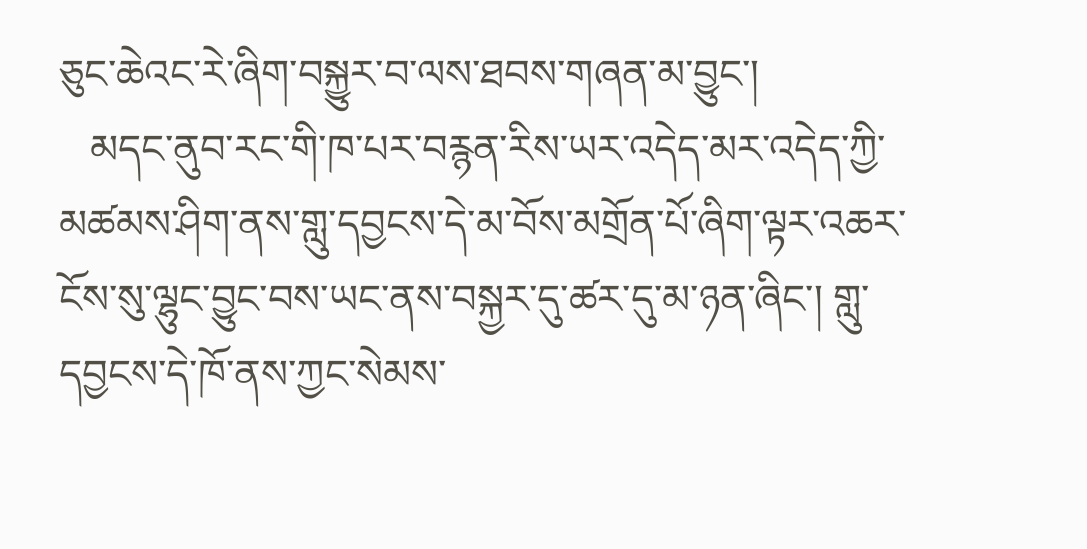ཅུང་ཆེའང་རེ་ཞིག་བསྐྱུར་བ་ལས་ཐབས་གཞན་མ་བྱུང་།
   མདང་ནུབ་རང་གི་ཁ་པར་བརྙན་རིས་ཡར་འདེད་མར་འདེད་ཀྱི་མཚམས་ཤིག་ནས་གླུ་དབྱངས་དེ་མ་བོས་མགྲོན་པོ་ཞིག་ལྟར་འཆར་ངོས་སུ་ལྷུང་བྱུང་བས་ཡང་ནས་བསྐྱར་དུ་ཚར་དུ་མ་ཉན་ཞིང་། གླུ་དབྱངས་དེ་ཁོ་ནས་ཀྱང་སེམས་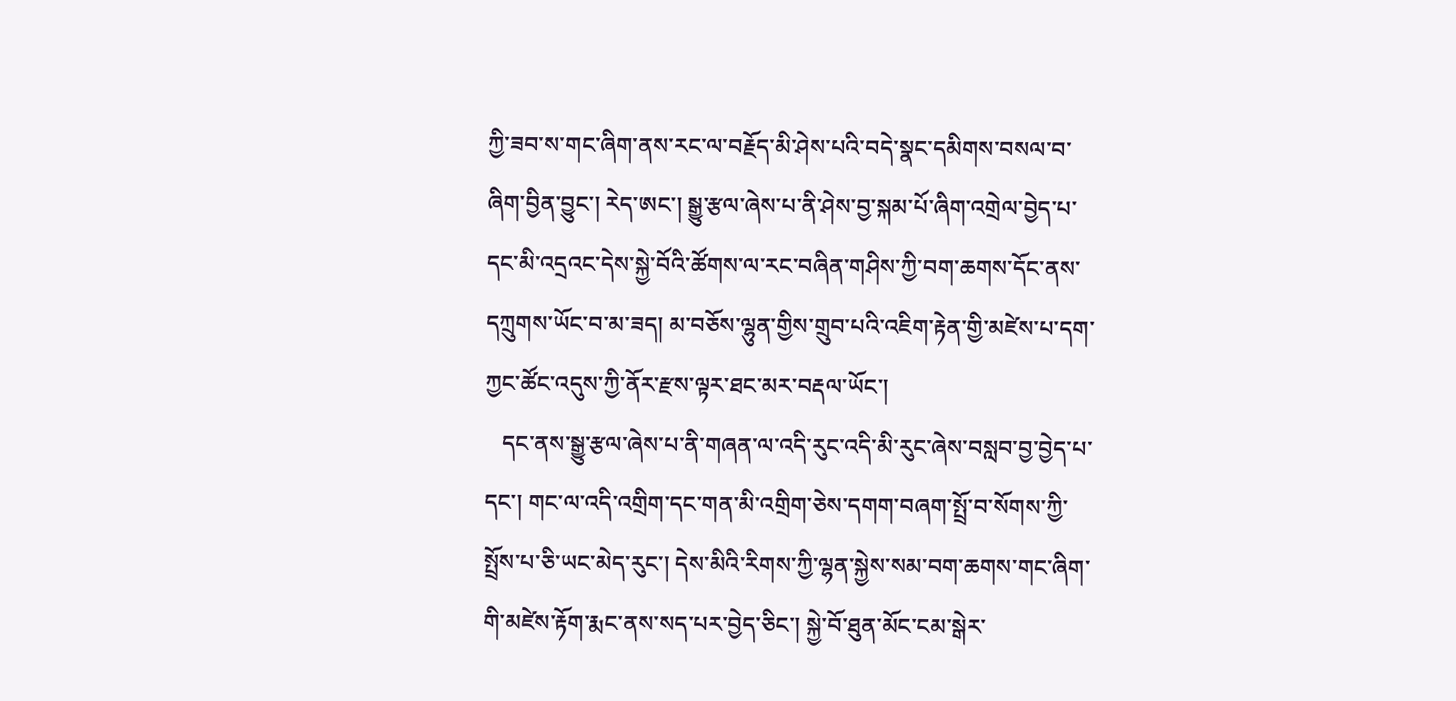ཀྱི་ཟབ་ས་གང་ཞིག་ནས་རང་ལ་བརྗོད་མི་ཤེས་པའི་བདེ་སྣང་དམིགས་བསལ་བ་ཞིག་བྱིན་བྱུང་། རེད་ཨང་། སྒྱུ་རྩལ་ཞེས་པ་ནི་ཤེས་བྱ་སྐམ་པོ་ཞིག་འགྲེལ་བྱེད་པ་དང་མི་འདྲའང་དེས་སྐྱེ་བོའི་ཚོགས་ལ་རང་བཞིན་གཤིས་ཀྱི་བག་ཆགས་དོང་ནས་དཀྲུགས་ཡོང་བ་མ་ཟད། མ་བཅོས་ལྷུན་གྱིས་གྲུབ་པའི་འཇིག་རྟེན་གྱི་མཛེས་པ་དག་ཀྱང་ཚོང་འདུས་ཀྱི་ནོར་རྫས་ལྟར་ཐང་མར་བརྡལ་ཡོང་།
   དང་ནས་སྒྱུ་རྩལ་ཞེས་པ་ནི་གཞན་ལ་འདི་རུང་འདི་མི་རུང་ཞེས་བསླབ་བྱ་བྱེད་པ་དང་། གང་ལ་འདི་འགྲིག་དང་གན་མི་འགྲིག་ཅེས་དགག་བཞག་སྤྲོ་བ་སོགས་ཀྱི་སྤྲོས་པ་ཅི་ཡང་མེད་རུང་། དེས་མིའི་རིགས་ཀྱི་ལྷན་སྐྱེས་སམ་བག་ཆགས་གང་ཞིག་གི་མཛེས་རྟོག་རྨང་ནས་སད་པར་བྱེད་ཅིང་། སྐྱེ་བོ་ཐུན་མོང་ངམ་སྒེར་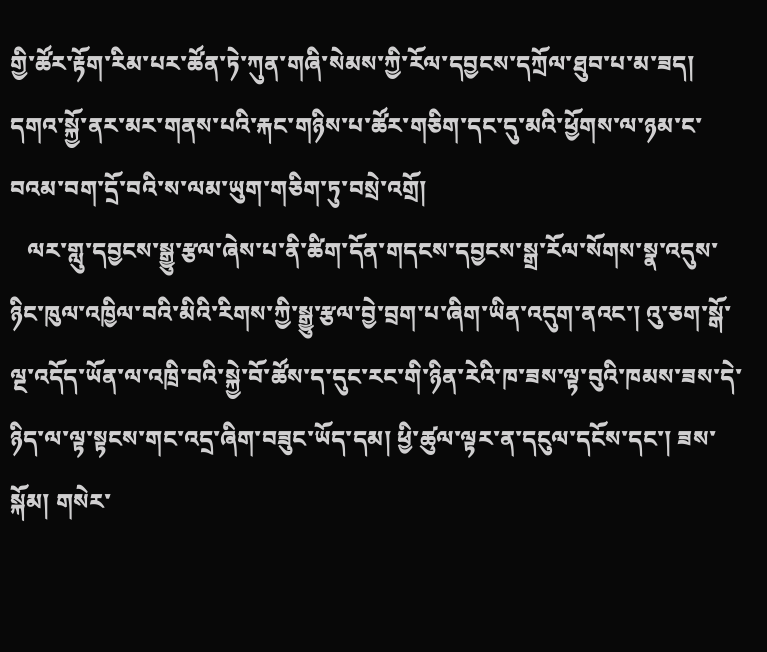གྱི་ཚོར་རྟོག་རིམ་པར་ཚོན་ཏེ་ཀུན་གཞི་སེམས་ཀྱི་རོལ་དབྱངས་དཀྲོལ་ཐུབ་པ་མ་ཟད། དགའ་སྐྱོ་ནར་མར་གནས་པའི་རྐང་གཉིས་པ་ཚོར་གཅིག་དང་དུ་མའི་ཕྱོགས་ལ་ཉམ་ང་བའམ་བག་དྲོ་བའི་ས་ལམ་ཡུག་གཅིག་ཏུ་བསྲེ་འགྲོ།
   ལར་གླུ་དབྱངས་སྒྱུ་རྩལ་ཞེས་པ་ནི་ཚིག་དོན་གདངས་དབྱངས་སྒྲ་རོལ་སོགས་སྣ་འདུས་ཉིང་ཁུལ་འཁྱིལ་བའི་མིའི་རིགས་ཀྱི་སྒྱུ་རྩལ་བྱེ་བྲག་པ་ཞིག་ཡིན་འདུག་ནའང་། འུ་ཅག་སྒོ་ལྔ་འདོད་ཡོན་ལ་འཁྲི་བའི་སྐྱེ་བོ་ཚོས་ད་དུང་རང་གི་ཉིན་རེའི་ཁ་ཟས་ལྟ་བུའི་ཁམས་ཟས་དེ་ཉིད་ལ་ལྟ་སྟངས་གང་འདྲ་ཞིག་བཟུང་ཡོད་དམ། ཕྱི་ཚུལ་ལྟར་ན་དངུལ་དངོས་དང་། ཟས་སྐོམ། གསེར་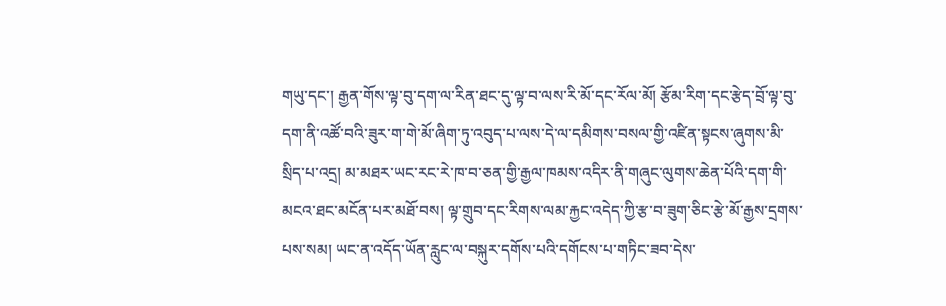གཡུ་དང་། རྒྱན་གོས་ལྟ་བུ་དག་ལ་རིན་ཐང་དུ་ལྟ་བ་ལས་རི་མོ་དང་རོལ་མོ། རྩོམ་རིག་དང་རྩེད་བྲོ་ལྟ་བུ་དག་ནི་འཚོ་བའི་ཟུར་ག་གེ་མོ་ཞིག་ཏུ་འབུད་པ་ལས་དེ་ལ་དམིགས་བསལ་གྱི་འཛིན་སྟངས་ཞུགས་མི་སྲིད་པ་འདྲ། མ་མཐར་ཡང་རང་རེ་ཁ་བ་ཅན་གྱི་རྒྱལ་ཁམས་འདིར་ནི་གཞུང་ལུགས་ཆེན་པོའི་དག་གི་མངའ་ཐང་མངོན་པར་མཐོ་བས། ལྟ་གྲུབ་དང་རིགས་ལམ་རྐྱང་འདེད་ཀྱི་རྩ་བ་ཟུག་ཅིང་རྩེ་མོ་རྒྱས་དྲགས་པས་སམ། ཡང་ན་འདོད་ཡོན་རླུང་ལ་བསྐུར་དགོས་པའི་དགོངས་པ་གཏིང་ཟབ་དེས་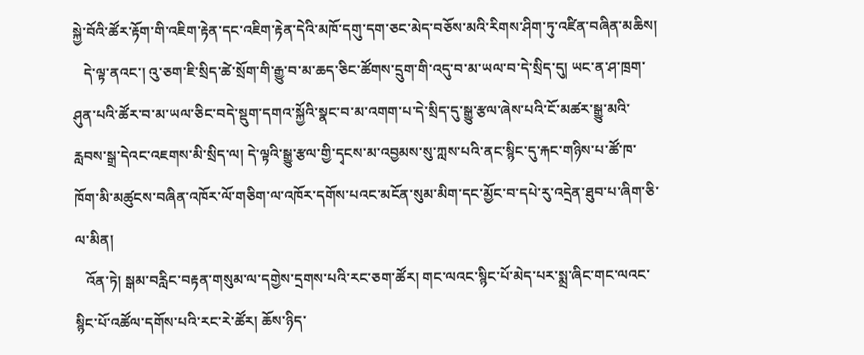སྐྱེ་བོའི་ཚོར་རྟོག་གི་འཇིག་རྟེན་དང་འཇིག་རྟེན་དེའི་མཁོ་དགུ་དག་ཅང་མེད་བཅོས་མའི་རིགས་ཤིག་ཏུ་འཛིན་བཞིན་མཆིས།
   དེ་ལྟ་ནའང་། འུ་ཅག་ཇི་སྲིད་ཚེ་སྲོག་གི་རྒྱུ་བ་མ་ཆད་ཅིང་ཚོགས་དྲུག་གི་འདུ་བ་མ་ཡལ་བ་དེ་སྲིད་དུ། ཡང་ན་ཤ་ཁྲག་ཤུན་པའི་ཚོར་བ་མ་ཡལ་ཅིང་བདེ་སྡུག་དགའ་སྐྱོའི་སྣང་བ་མ་འགག་པ་དེ་སྲིད་དུ་སྒྱུ་རྩལ་ཞེས་པའི་ངོ་མཚར་སྒྱུ་མའི་རླབས་སྒྲ་དེའང་འཇགས་མི་སྲིད་ལ། དེ་ལྟའི་སྒྱུ་རྩལ་གྱི་དྭངས་མ་འབྱམས་སུ་ཀླས་པའི་ནང་སྙིང་དུ་རྐང་གཉིས་པ་ཚོ་ཁ་ཁོག་མི་མཚུངས་བཞིན་འཁོར་ལོ་གཅིག་ལ་འཁོར་དགོས་པའང་མངོན་སུམ་མིག་དང་མྱོང་བ་དཔེ་རུ་འདྲེན་ཐུབ་པ་ཞིག་ཅི་ལ་མིན།
   འོན་ཏེ། སྒམ་བརླིང་བརྟན་གསུམ་ལ་དགྱེས་དྲགས་པའི་རང་ཅག་ཚོར། གང་ལའང་སྙིང་པོ་མེད་པར་སྨྲ་ཞིང་གང་ལའང་སྙིང་པོ་འཚོལ་དགོས་པའི་རང་རེ་ཚོར། ཆོས་ཉིད་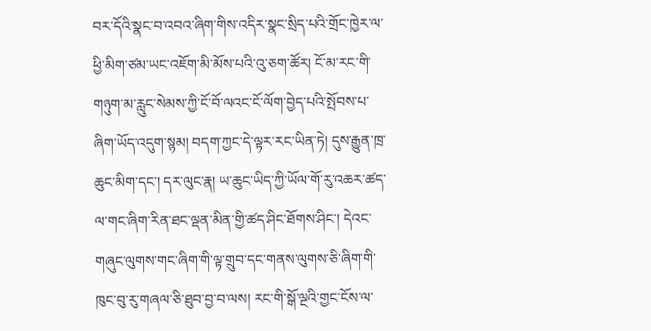བར་དོའི་སྣང་བ་འབའ་ཞིག་གིས་འདིར་སྣང་སྲིད་པའི་གྲོང་ཁྱེར་ལ་ཕྱི་མིག་ཙམ་ཡང་འཇོག་མི་མོས་པའི་འུ་ཅག་ཚོར། ངོ་མ་རང་གི་གཉུག་མ་རླུང་སེམས་ཀྱི་ངོ་བོ་ལའང་ངོ་ལོག་བྱེད་པའི་སྤོབས་པ་ཞིག་ཡོད་འདུག་སྙམ། བདག་ཀྱང་དེ་ལྟར་རང་ཡིན་ཏེ། དུས་རྒྱུན་ཁྲ་ཆུང་མིག་དང་། དར་ལུང་རྣ། ཡ་ཆུང་ཡིད་ཀྱི་ཡོལ་གོ་རུ་འཆར་ཚད་ལ་གང་ཞིག་རིན་ཐང་ལྡན་མིན་གྱི་ཚད་ཤིང་ཐོགས་ཤིང་། དེའང་གཞུང་ལུགས་གང་ཞིག་གི་ལྟ་གྲུབ་དང་གནས་ལུགས་ཅི་ཞིག་གི་ཁུང་བུ་རུ་གཞལ་ཅི་ཐུབ་བྱ་བ་ལས། རང་གི་སྒོ་ལྔའི་གྱང་ངོས་ལ་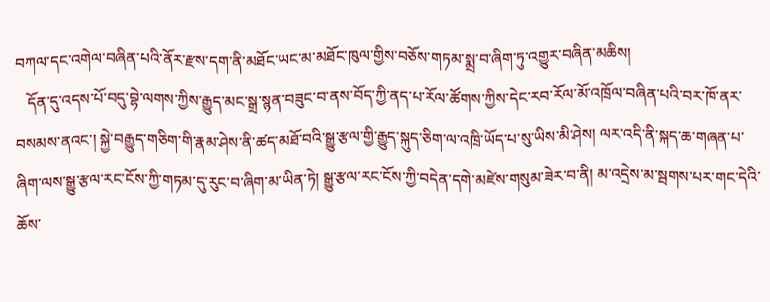བཀལ་དང་འགེལ་བཞིན་པའི་ནོར་རྫས་དག་ནི་མཐོང་ཡང་མ་མཐོང་ཁུལ་གྱིས་བཅོས་གཏམ་སྨྲ་བ་ཞིག་ཏུ་འགྱུར་བཞིན་མཆིས།
   དོན་དུ་འདས་པོ་བདུ་བྷེ་ལགས་ཀྱིས་རྒྱུད་མང་སྒྲ་སྙན་བཟུང་བ་ནས་བོད་ཀྱི་ནད་པ་རོལ་ཚོགས་ཀྱིས་དེང་རབ་རོལ་མོ་འཁྲོལ་བཞིན་པའི་བར་ཁོ་ནར་བསམས་ནའང་། སྐྱེ་བརྒྱུད་གཅིག་གི་རྣམ་ཤེས་ནི་ཚད་མཐོ་བའི་སྒྱུ་རྩལ་གྱི་རྒྱུད་སྐུད་ཅིག་ལ་འཁྲི་ཡོད་པ་སུ་ཡིས་མི་ཤེས། ལར་འདི་ནི་སྐད་ཆ་གཞན་པ་ཞིག་ལས་སྒྱུ་རྩལ་རང་ངོས་ཀྱི་གཏམ་དུ་རུང་བ་ཞིག་མ་ཡིན་ཏེ། སྒྱུ་རྩལ་རང་ངོས་ཀྱི་བདེན་དགེ་མཛེས་གསུམ་ཟེར་བ་ནི། མ་འདྲེས་མ་སྦགས་པར་གང་དེའི་ཆོས་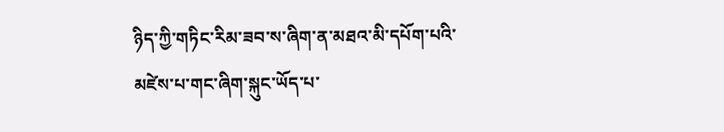ཉིད་ཀྱི་གཏིང་རིམ་ཟབ་ས་ཞིག་ན་མཐའ་མི་དཔོག་པའི་མཛེས་པ་གང་ཞིག་སྐུང་ཡོད་པ་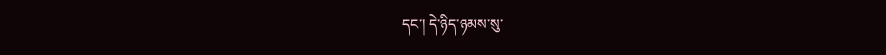དང་། དེ་ཉིད་ཉམས་སུ་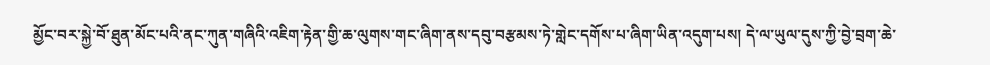མྱོང་བར་སྐྱེ་བོ་ཐུན་མོང་པའི་ནང་ཀུན་གཞིའི་འཇིག་རྟེན་གྱི་ཆ་ལུགས་གང་ཞིག་ནས་དབུ་བརྩམས་ཏེ་གླེང་དགོས་པ་ཞིག་ཡིན་འདུག་པས། དེ་ལ་ཡུལ་དུས་ཀྱི་བྱེ་བྲག་ཆེ་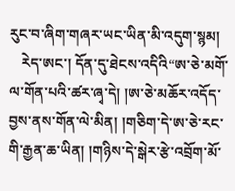རུང་བ་ཞིག་གཞར་ཡང་ཡིན་མི་འདུག་སྙམ།
   རེད་ཨང་། དོན་དུ་ཐེངས་འདིའི“ཨ་ཅེ་མགོ་ལ་གོན་པའི་ཚར་ཞྭ་དེ། །ཨ་ཅེ་མཆོར་འདོད་བྱས་ནས་གོན་ལེ་མིན། །གཅིག་དེ་ཨ་ཅེ་རང་གི་རྒྱན་ཆ་ཡིན། །གཉིས་དེ་སྒེར་རྩེ་འབྲོག་མོ་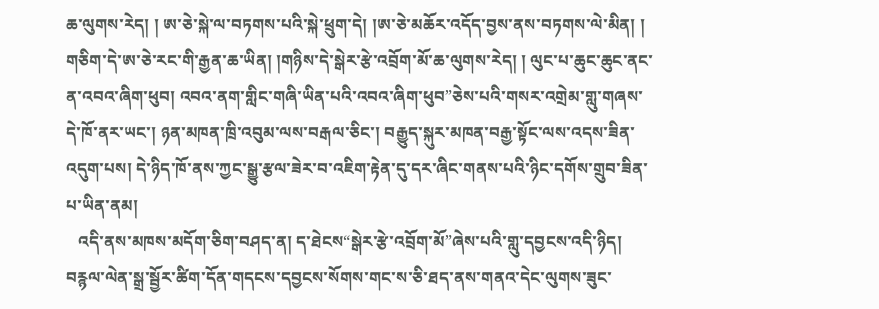ཆ་ལུགས་རེད། ། ཨ་ཅེ་སྐེ་ལ་བཏགས་པའི་སྐེ་ཕྲུག་དེ། །ཨ་ཅེ་མཆོར་འདོད་བྱས་ནས་བཏགས་ལེ་མིན། ། གཅིག་དེ་ཨ་ཅེ་རང་གི་རྒྱན་ཆ་ཡིན། །གཉིས་དེ་སྒེར་རྩེ་འབྲོག་མོ་ཆ་ལུགས་རེད། ། ལུང་པ་ཆུང་ཆུང་ནང་ན་འབའ་ཞིག་ཕུབ། འབའ་ནག་གླིང་གཞི་ཡིན་པའི་འབའ་ཞིག་ཕུབ”ཅེས་པའི་གསར་འགྲེམ་གླུ་གཞས་དེ་ཁོ་ནར་ཡང་། ཉན་མཁན་ཁྲི་འབུམ་ལས་བརྒལ་ཅིང་། བརྒྱུད་སྐུར་མཁན་བརྒྱ་སྟོང་ལས་འདས་ཟིན་འདུག་པས། དེ་ཉིད་ཁོ་ནས་ཀྱང་སྒྱུ་རྩལ་ཟེར་བ་འཇིག་རྟེན་དུ་དར་ཞིང་གནས་པའི་ཉིང་དགོས་གྲུབ་ཟིན་པ་ཡིན་ནམ།
   འདི་ནས་མཁས་མདོག་ཅིག་བཤད་ན། ད་ཐེངས“སྒེར་རྩེ་འབྲོག་མོ”ཞེས་པའི་གླུ་དབྱངས་འདི་ཉིད། བརྙལ་ལེན་སྒྲ་སྦྱོར་ཚིག་དོན་གདངས་དབྱངས་སོགས་གང་ས་ཅི་ཐད་ནས་གནའ་དེང་ལུགས་ཟུང་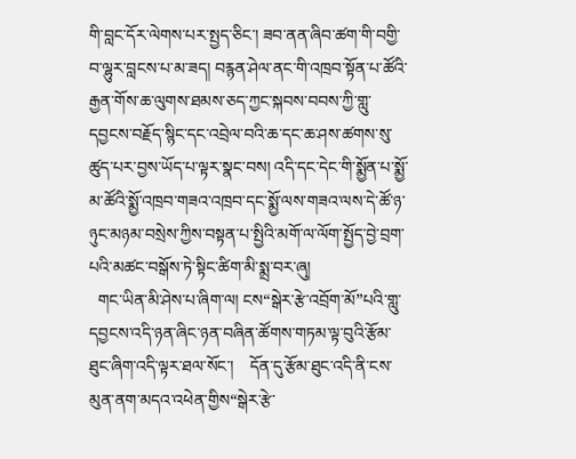གི་བླང་དོར་ལེགས་པར་སྤྱད་ཅིང་། ཟབ་ནན་ཞིབ་ཚག་གི་བགྱི་བ་ལྷུར་བླངས་པ་མ་ཟད། བརྙན་ཤེལ་ནང་གི་འཁྲབ་སྟོན་པ་ཚོའི་རྒྱན་གོས་ཆ་ལུགས་ཐམས་ཅད་ཀྱང་སྐབས་བབས་ཀྱི་གླུ་དབྱངས་བརྗོད་སྙིང་དང་འབྲེལ་བའི་ཆ་དང་ཆ་ཤས་ཚགས་སུ་ཚུད་པར་བྱས་ཡོད་པ་ལྟར་སྣང་བས། འདི་དང་དེང་གི་སྨྱོན་པ་སྨྱོ་མ་ཚོའི་སྨྱོ་འཁྲབ་གཟའ་འཁྲབ་དང་སྨྱོ་ལས་གཟའ་ལས་དེ་ཚོ་ཉ་ཉུང་མཉམ་བསྲེས་ཀྱིས་བསྟན་པ་སྤྱིའི་མགོ་ལ་ལོག་སྤྱོད་བྱེ་བྲག་པའི་མཚང་བསྒོས་ཏེ་སྟིང་ཚིག་མི་སྨྲ་བར་ཞུ།
  གང་ཡིན་མི་ཤེས་པ་ཞིག་ལ། ངས“སྒེར་རྩེ་འབྲོག་མོ”པའི་གླུ་དབྱངས་འདི་ཉན་ཞིང་ཉན་བཞིན་ཚོགས་གཏམ་ལྟ་བུའི་རྩོམ་ཐུང་ཞིག་འདི་ལྟར་ཐལ་སོང་།    དོན་དུ་རྩོམ་ཐུང་འདི་ནི་ངས་མུན་ནག་མདའ་འཕེན་གྱིས“སྒེར་རྩེ་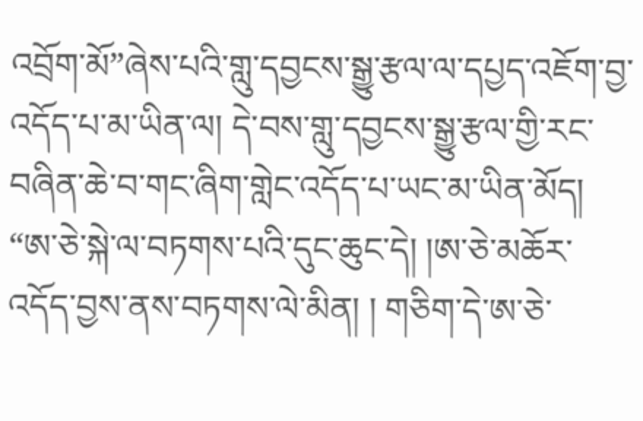འབྲོག་མོ”ཞེས་པའི་གླུ་དབྱངས་སྒྱུ་རྩལ་ལ་དཔྱད་འཇོག་བྱ་འདོད་པ་མ་ཡིན་ལ། དེ་བས་གླུ་དབྱངས་སྒྱུ་རྩལ་གྱི་རང་བཞིན་ཆེ་བ་གང་ཞིག་གླེང་འདོད་པ་ཡང་མ་ཡིན་མོད། “ཨ་ཅེ་སྐེ་ལ་བཏགས་པའི་དུང་ཆུང་དེ། །ཨ་ཅེ་མཆོར་འདོད་བྱས་ནས་བཏགས་ལེ་མིན། ། གཅིག་དེ་ཨ་ཅེ་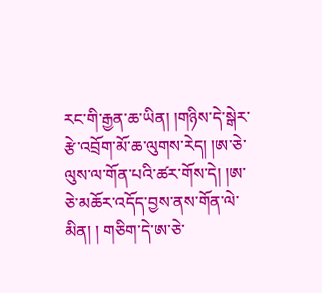རང་གི་རྒྱན་ཆ་ཡིན། །གཉིས་དེ་སྒེར་རྩེ་འབྲོག་མོ་ཆ་ལུགས་རེད། །ཨ་ཅེ་ལུས་ལ་གོན་པའི་ཚར་གོས་དེ། །ཨ་ཅེ་མཆོར་འདོད་བྱས་ནས་གོན་ལེ་མིན། ། གཅིག་དེ་ཨ་ཅེ་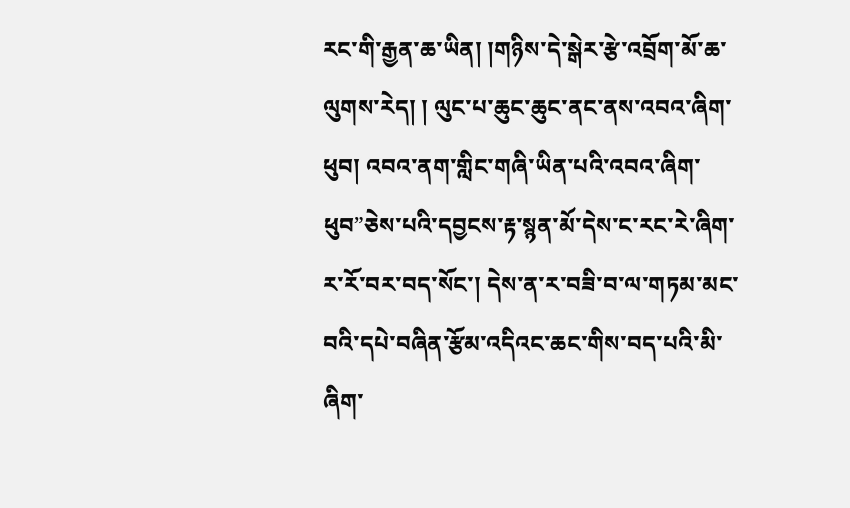རང་གི་རྒྱན་ཆ་ཡིན། །གཉིས་དེ་སྒེར་རྩེ་འབྲོག་མོ་ཆ་ལུགས་རེད། ། ལུང་པ་ཆུང་ཆུང་ནང་ནས་འབའ་ཞིག་ཕུབ། འབའ་ནག་གླིང་གཞི་ཡིན་པའི་འབའ་ཞིག་ཕུབ”ཅེས་པའི་དབྱངས་རྟ་སྙན་མོ་དེས་ང་རང་རེ་ཞིག་ར་རོ་བར་བད་སོང་། དེས་ན་ར་བཟི་བ་ལ་གཏམ་མང་བའི་དཔེ་བཞིན་རྩོམ་འདིའང་ཆང་གིས་བད་པའི་མི་ཞིག་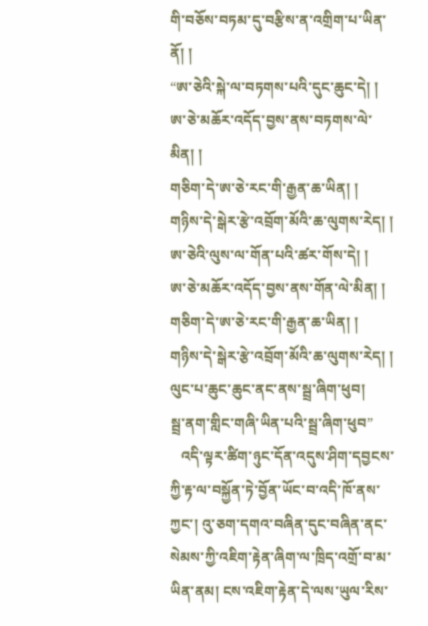གི་བཅོས་བཏམ་དུ་བརྩིས་ན་འགྲིག་པ་ཡིན་ནོ། །
“ཨ་ཅེའི་སྐེ་ལ་བཏགས་པའི་དུང་ཆུང་དེ། །
ཨ་ཅེ་མཆོར་འདོད་བྱས་ནས་བཏགས་ལེ་མིན། །
གཅིག་དེ་ཨ་ཅེ་རང་གི་རྒྱན་ཆ་ཡིན། །
གཉིས་དེ་སྒེར་རྩེ་འབྲོག་མོའི་ཆ་ལུགས་རེད། །
ཨ་ཅེའི་ལུས་ལ་གོན་པའི་ཚར་གོས་དེ། །
ཨ་ཅེ་མཆོར་འདོད་བྱས་ནས་གོན་ལེ་མིན། །
གཅིག་དེ་ཨ་ཅེ་རང་གི་རྒྱན་ཆ་ཡིན། །
གཉིས་དེ་སྒེར་རྩེ་འབྲོག་མོའི་ཆ་ལུགས་རེད། །
ལུང་པ་ཆུང་ཆུང་ནང་ནས་སྦྲ་ཞིག་ཕུབ།
སྦྲ་ནག་གླིང་གཞི་ཡིན་པའི་སྦྲ་ཞིག་ཕུབ”
   འདི་ལྟར་ཚིག་ཉུང་དོན་འདུས་ཤིག་དབྱངས་ཀྱི་རྟ་ལ་བསྐྱོན་ཏེ་བྱོན་ཡོང་བ་འདི་ཁོ་ནས་ཀྱང་། འུ་ཅག་དགའ་བཞིན་དུང་བཞིན་ནང་སེམས་ཀྱི་འཇིག་རྟེན་ཞིག་ལ་ཁྲིད་འགྲོ་བ་མ་ཡིན་ནམ། ངས་འཇིག་རྟེན་དེ་ལས་ཡུལ་རིས་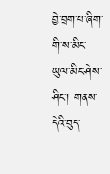བྱེ་བྲག་པ་ཞིག་གི་ས་མིང་ཡུལ་མིང་ཤེས་ཤིང་། གནས་དེའི་བུད་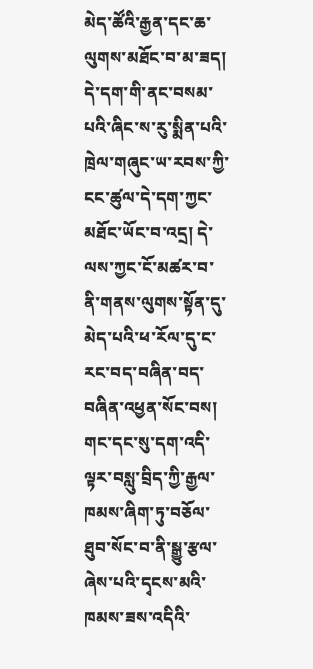མེད་ཚོའི་རྒྱན་དང་ཆ་ལུགས་མཐོང་བ་མ་ཟད། དེ་དག་གི་ནང་བསམ་པའི་ཞིང་ས་རུ་སྨིན་པའི་ཁྲེལ་གཞུང་ཡ་རབས་ཀྱི་ངང་ཚུལ་དེ་དག་ཀྱང་མཐོང་ཡོང་བ་འདྲ། དེ་ལས་ཀྱང་ངོ་མཚར་བ་ནི་གནས་ལུགས་སྟོན་དུ་མེད་པའི་ཕ་རོལ་དུ་ང་རང་བད་བཞིན་བད་བཞིན་འཕྱན་སོང་བས། གང་དང་སུ་དག་འདི་ལྟར་བསླུ་བྲིད་ཀྱི་རྒྱལ་ཁམས་ཞིག་ཏུ་བཅོལ་ཐུབ་སོང་བ་ནི་སྒྱུ་རྩལ་ཞེས་པའི་དྭངས་མའི་ཁམས་ཟས་འདིའི་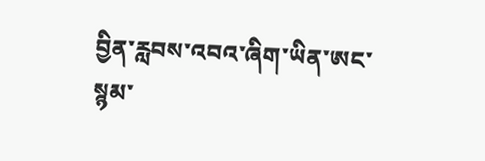བྱིན་རླབས་འབའ་ཞིག་ཡིན་ཨང་སྙམ་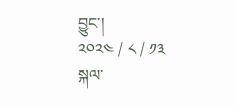བྱུང་།
༢༠༢༤ / ༨ / ༡༣
སྐལ་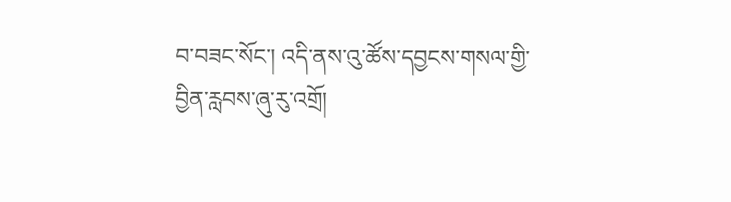བ་བཟང་སོང་། འདི་ནས་འུ་ཚོས་དབྱངས་གསལ་གྱི་བྱིན་རླབས་ཞུ་རུ་འགྲོ།